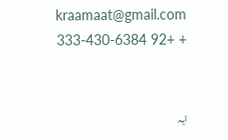kraamaat@gmail.com
+ +92 333-430-6384


ایہ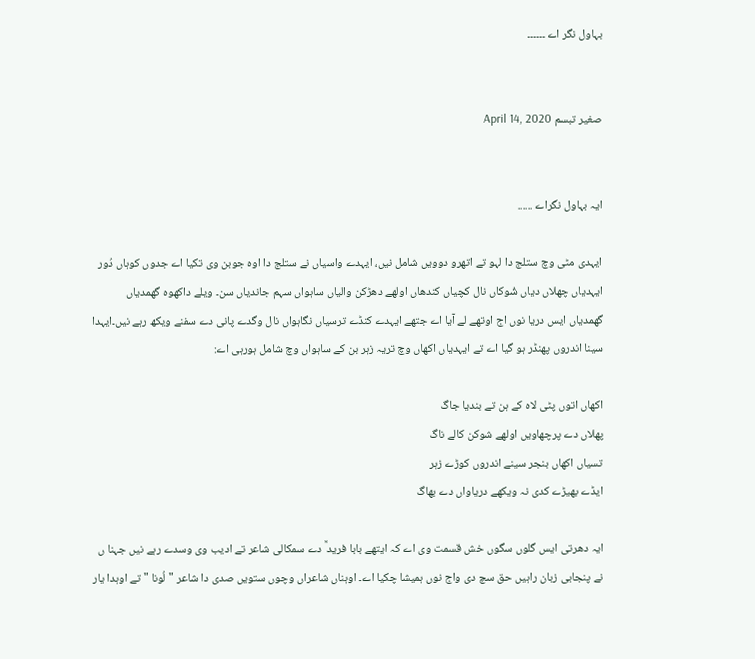بہاول نگر اے ۔۔۔۔۔۔


صغیر تبسم April 14, 2020


ایہ بہاول نگراے ......

ایہدی مٹی وچ ستلج دا لہو تے اتھرو دوویں شامل نیں، ایہدے واسیاں نے ستلج دا اوہ جوبن وی تکیا اے جدوں کوہاں دُور ایہدیاں چھلاں دیاں شُوکاں نال کچیاں کندھاں اولھے دھڑکن والیاں ساہواں سہم جاندیاں سن۔ ویلے داکھوہ گھمدیاں گھمدیاں ایس دریا نوں اج اوتھے لے آیا اے جتھے ایہدے کنڈے ترسیاں نگاہواں نال وگدے پانی دے سفنے ویکھ رہے نیں۔ایہدا سینا اندروں پھنڈر ہو گیا اے تے ایہدیاں اکھاں وچ تریہ زہر بن کے ساہواں وچ شامل ہورہی اے:

اکھاں اتوں پٹی لاہ کے ہن تے بندیا جاگ
پھلاں دے پرچھاویں اولھے شوکن کالے ناگ
تسیاں اکھاں بنجر سینے اندروں کوڑے زہر
ایڈے بھیڑے کدی نہ ویکھے دریاواں دے بھاگ

ایہ دھرتی ایس گلوں سگوں خش قسمت وی اے کہ ایتھے بابا فرید ؒ دے سمکالی شاعر تے ادیب وی وسدے رہے نیں جہنا ں نے پنجابی زبان راہیں حق سچ دی واج نوں ہمیشا چکیا اے۔ اوہناں شاعراں وچوں ستویں صدی دا شاعر "لُونا " تے اوہدا یار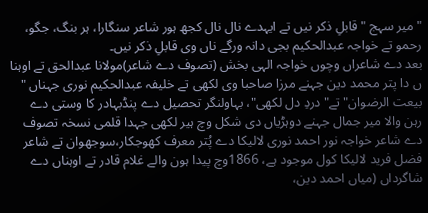" میر سہج "قابلِ ذکر نیں تے ایہدے نال نال کجھ ہور شاعر سنگارا، ہر بنگ، جگو، رحمو تے خواجہ عبدالحکیم بجی دانہ ورگے ناں وی قابلِ ذکر نیں۔
بعد دے شاعراں وچوں خواجہ الہی بخش (تصوف دے شاعر)مولانا عبدالحق تے اوہنا ں دا پتر محمد دین جہنے مرزا صاحبا وی لکھی تے خلیفہ عبدالحکیم نوری جہناں " بیعت الرضوان" تے" دردِ دل لکھی"، بہاولنگر تحصیل دے پنڈبہادر کا وستی دے رہن والا میر جمال جہنے دوہڑیاں دی شکل وچ ہیر لکھی جہدا قلمی نسخہ تصوف دے شاعر خواجہ نور احمد نوری لالیکا دے پُتر معرف کھوجکار،سوجھوان تے شاعر فضل فرید لالیکا کول موجود ہے، 1866وچ پیدا ہون والے غلام قادر تے اوہناں دے شاگرداں (میاں احمد دین،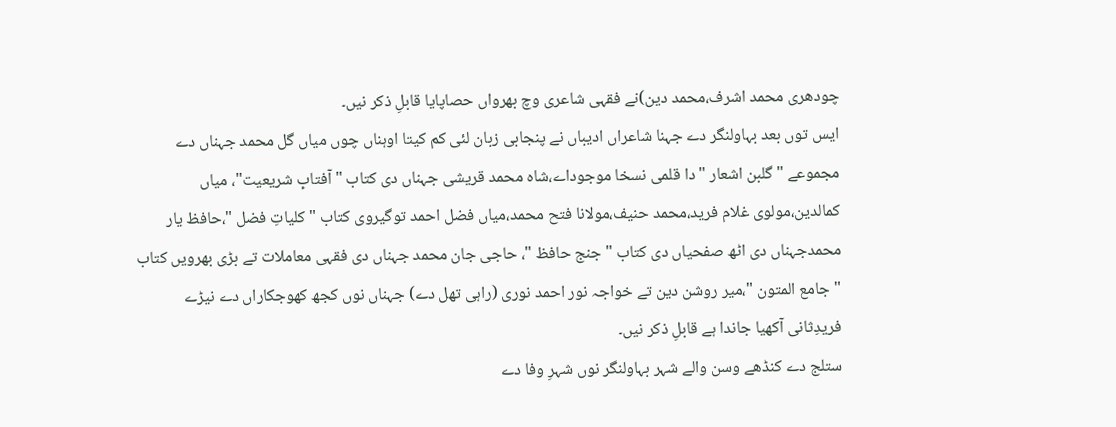چودھری محمد اشرف،محمد دین)نے فقہی شاعری وچ بھرواں حصاپایا قابلِ ذکر نیں۔
ایس توں بعد بہاولنگر دے جہنا شاعراں ادیباں نے پنجابی زبان لئی کم کیتا اوہناں چوں میاں گل محمد جہناں دے مجموعے "گلبن اشعار " دا قلمی نسخا موجوداے،شاہ محمد قریشی جہناں دی کتاب " آفتابِ شریعیت"، میاں کمالدین،مولوی غلام فرید،محمد حنیف،مولانا فتح محمد،میاں فضل احمد توگیروی کتاب " کلیاتِ فضل "،حافظ یار محمدجہناں دی اٹھ صفحیاں دی کتاب " جنج حافظ "، حاجی جان محمد جہناں دی فقہی معاملات تے بڑی بھرویں کتاب " جامع المتون "،میر روشن دین تے خواجہ نور احمد نوری (راہی تھل دے) جہناں نوں کجھ کھوجکاراں دے نیڑے فریدِثانی آکھیا جاندا ہے قابلِ ذکر نیں۔
ستلج دے کنڈھے وسن والے شہر بہاولنگر نوں شہرِ وفا دے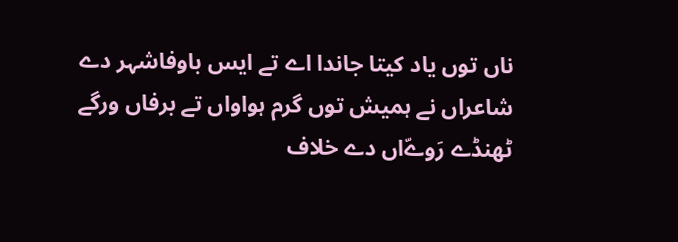ناں توں یاد کیتا جاندا اے تے ایس باوفاشہر دے شاعراں نے ہمیش توں گرم ہواواں تے برفاں ورگے ٹھنڈے رَوےّاں دے خلاف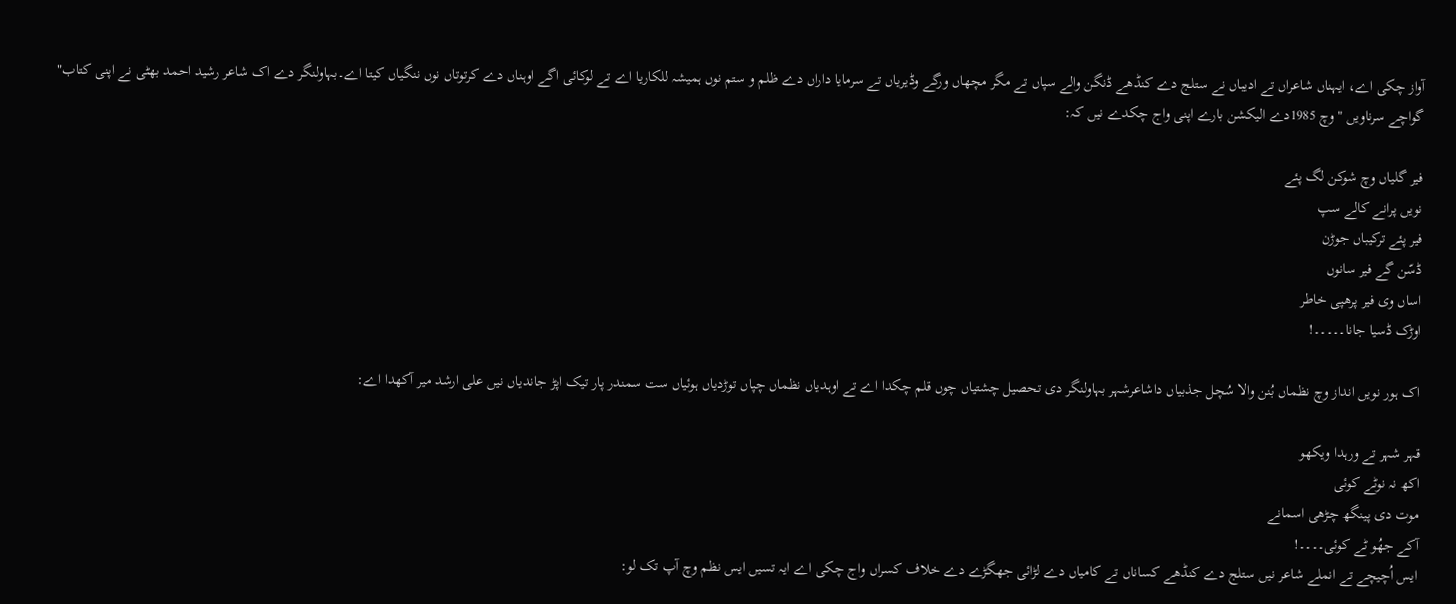آواز چکی اے، ایہناں شاعراں تے ادیباں نے ستلج دے کنڈھے ڈنگن والے سپاں تے مگر مچھاں ورگے وڈیریاں تے سرمایا داراں دے ظلم و ستم نوں ہمیشہ للکاریا اے تے لوکائی اگے اوہناں دے کرتوتاں نوں ننگیاں کیتا اے۔بہاولنگر دے اک شاعر رشید احمد بھٹی نے اپنی کتاب" گواچے سرناویں " وچ 1985دے الیکشن بارے اپنی واج چکدے نیں کہ:

فیر گلیاں وچ شوکن لگ پئے
نویں پرانے کالے سپ
فیر پئے ترکیباں جوڑن
ڈسّن گے فیر سانوں
اساں وی فیر پرھپی خاطر
اوڑک ڈسیا جانا۔۔۔۔۔!

اک ہور نویں انداز وچ نظماں بُنن والا سُچل جذبیاں داشاعرشہر بہاولنگر دی تحصیل چشتیاں چوں قلم چکدا اے تے اوہدیاں نظماں چپاں توڑدیاں ہوئیاں ست سمندر پار تیک اپڑ جاندیاں نیں علی ارشد میر آکھدا اے:

قہر شہر تے ورہدا ویکھو
اکھ نہ نوٹے کوئی
موت دی پینگھ چڑھی اسمانے
آکے جھُو ٹے کوئی۔۔۔۔!
ایس اُچیچے تے انملے شاعر نیں ستلج دے کنڈھے کساناں تے کامیاں دے لڑائی جھگڑے دے خلاف کسراں واج چکی اے ایہ تسیں ایس نظم وچ آپ تک لو: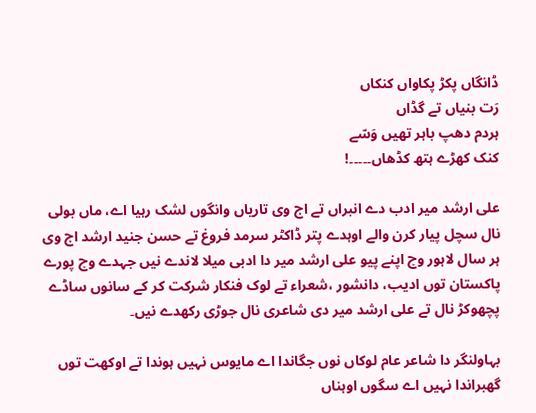ڈانگاں پکڑ پکاواں کنکاں
رَت بنیاں تے گڈاں
ہردم دھپ باہر تھیں وَسّے
کنک کھڑے ہتھ کڈھاں۔۔۔۔۔!

علی ارشد میر ادب دے انبراں تے اج وی تاریاں وانگوں لشک رہیا اے، ماں بولی نال سچل پیار کرن والے اوہدے پتر ڈاکٹر سرمد فروغ تے حسن جنید ارشد اج وی ہر سال لاہور وچ اپنے پیو علی ارشد میر دا ادبی میلا لاندے نیں جہدے وچ پورے پاکستان توں ادیب، دانشور ،شعراء تے لوک فنکار شرکت کر کے سانوں ساڈے پچھوکڑ نال تے علی ارشد میر دی شاعری نال جوڑی رکھدے نیں۔

بہاولنگر دا شاعر عام لوکاں نوں جگاندا اے مایوس نہیں ہوندا تے اوکھت توں گھبراندا نہیں اے سگوں اوہناں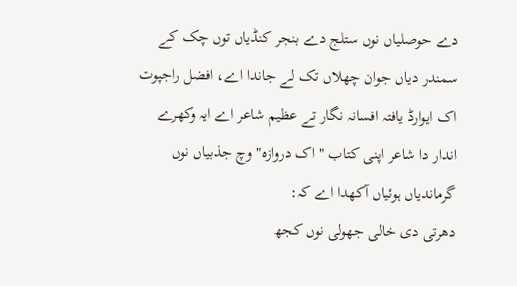دے حوصلیاں نوں ستلج دے بنجر کنڈیاں توں چک کے سمندر دیاں جوان چھلاں تک لے جاندا اے، افضل راجپوت اک ایوارڈ یافتہ افسانہ نگار تے عظیم شاعر اے ایہ وکھرے اندار دا شاعر اپنی کتاب " اک دروازہ" وچ جذبیاں نوں گرماندیاں ہوئیاں آکھدا اے کہ:
دھرتی دی خالی جھولی نوں کجھ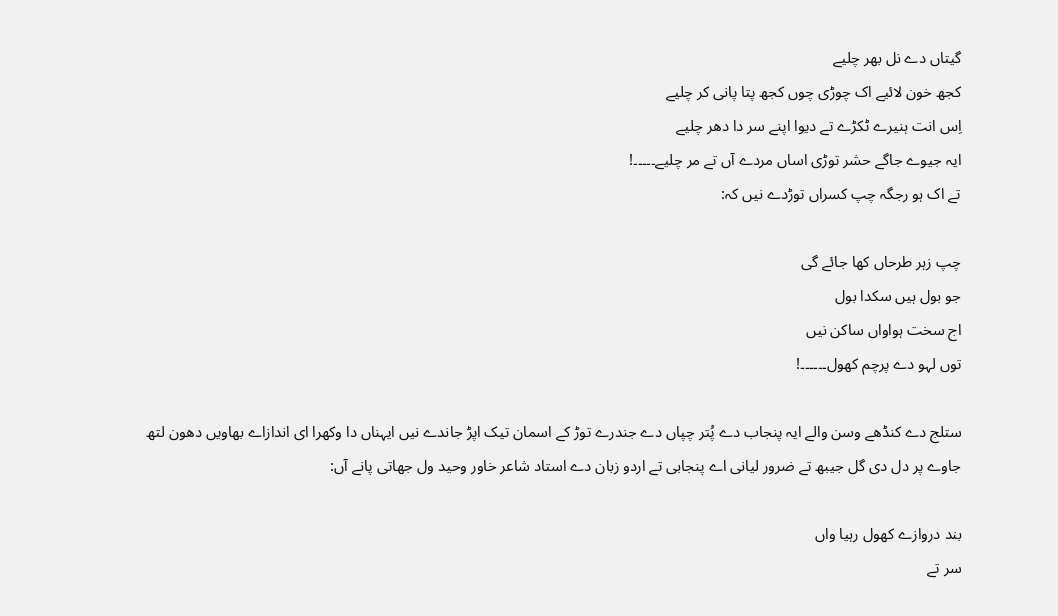گیتاں دے نل بھر چلیے
کجھ خون لائیے اک چوڑی چوں کجھ پتا پانی کر چلیے
اِس انت ہنیرے ٹکڑے تے دیوا اپنے سر دا دھر چلیے
ایہ جیوے جاگے حشر توڑی اساں مردے آں تے مر چلیے۔۔۔۔۔!
تے اک ہو رجگہ چپ کسراں توڑدے نیں کہ:

چپ زہر طرحاں کھا جائے گی
جو بول ہیں سکدا بول
اج سخت ہواواں ساکن نیں
توں لہو دے پرچم کھول۔۔۔۔۔۔!

ستلج دے کنڈھے وسن والے ایہ پنجاب دے پُتر چپاں دے جندرے توڑ کے اسمان تیک اپڑ جاندے نیں ایہناں دا وکھرا ای اندازاے بھاویں دھون لتھ جاوے پر دل دی گل جیبھ تے ضرور لیانی اے پنجابی تے اردو زبان دے استاد شاعر خاور وحید ول جھاتی پانے آں:

بند دروازے کھول رہیا واں
سر تے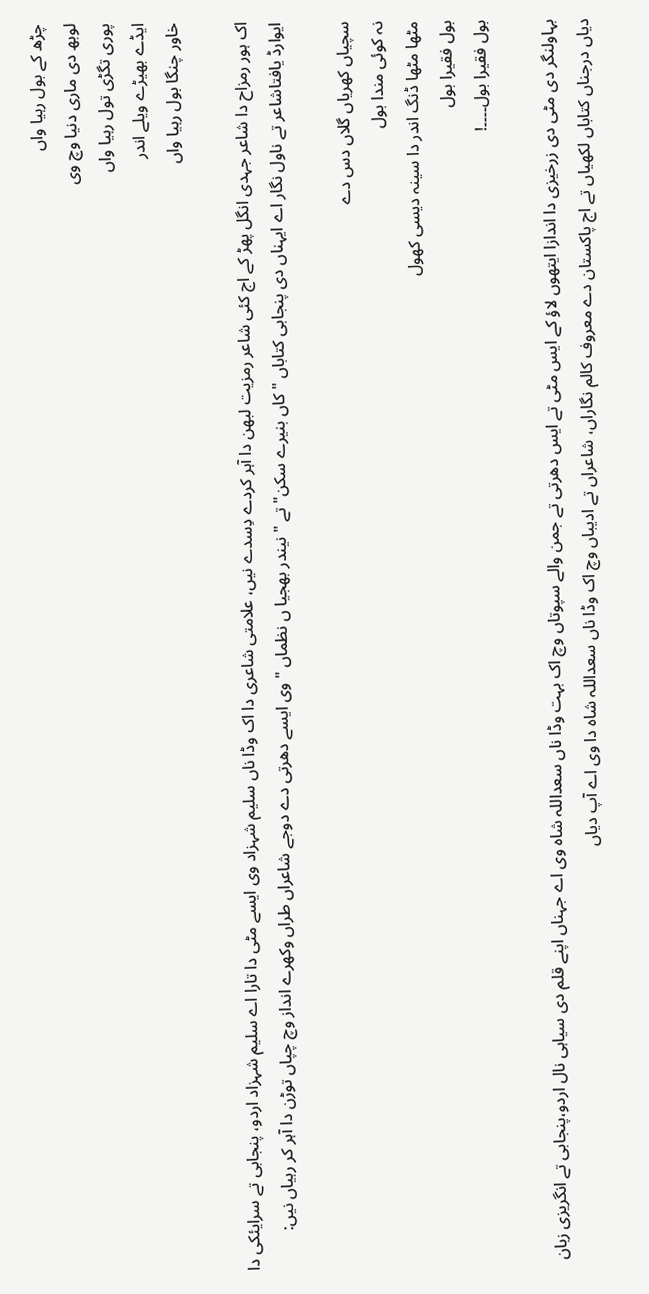چڑھ کے بول رہیا واں
لوبھ دی ماری دنیا وچ وی
پوری تگڑی تول رہیا واں
ایڈے بھیڑے ویلے اندر
خاور چنگا بول رہیا واں

اک ہور رمزاح دا شاعر جہدی انگل پھڑ کے اج کئی شاعر رمزیت لبھن دا آہر کردے دِسدے نیں، علامتی شاعری دا اک وڈا ناں سلیم شہزاد وی ایسے مٹی دا تارا اے سلیم شہزاد اردو، پنجابی تے سرایئکی دا ایوارڈ یافتاشاعر تے ناول نگار اے ایہناں دی پنجابی کتاباں " کاں بنیرے سکن" تے " نیندر بھجیا ں نظماں " وی ایسے دھرتی دے دوجے شاعراں طراں وکھرے انداز وچ چپاں توڑن دا آہر کر رہیاں نیں:

سچیاں کھریاں گلاں دس دے
نہ کوئی مندا بول
مٹھا مٹھا ڈنگ اندر دا سینہ دیسی کھول
بول فقیرا بول
بول فقیرا بول۔۔۔۔!

بہاولنگر دی مٹی دی زرخیزی دا اندازا ایتھوں لاؤ کے ایس مٹی تے ایس دھرتی تے جمن والے سپوتاں وچ اک بہت وڈا ناں سعداللہ شاہ وی اے جہناں اپنے قلم دی سیاہی نال اردو،پنجابی تے انگریزی زبان دیاں درجناں کتاباں لکھیاں تے اج پاکستان دے معروف کالم نگاراں، شاعراں تے ادیباں وچ اک وڈا ناں سعداللہ شاہ دا وی اے آپ دیاں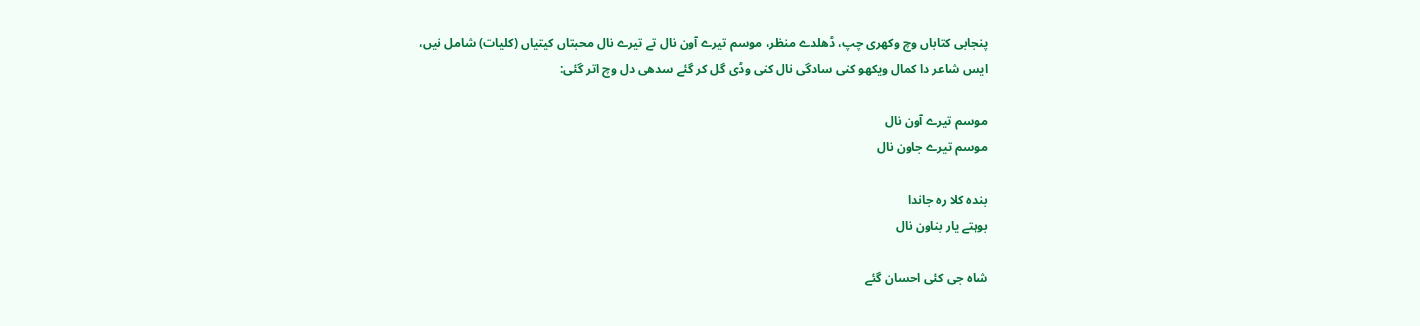پنجابی کتاباں وچ وکھری چپ، ڈھلدے منظر، موسم تیرے آون نال تے تیرے نال محبتاں کیتیاں (کلیات) شامل نیں، ایس شاعر دا کمال ویکھو کنی سادگی نال کنی وڈی گل کر گئے سدھی دل وچ اتر گئی:

موسم تیرے آون نال
موسم تیرے جاون نال

بندہ کلا رہ جاندا
بوہتے یار بناون نال

شاہ جی کئی احسان گئے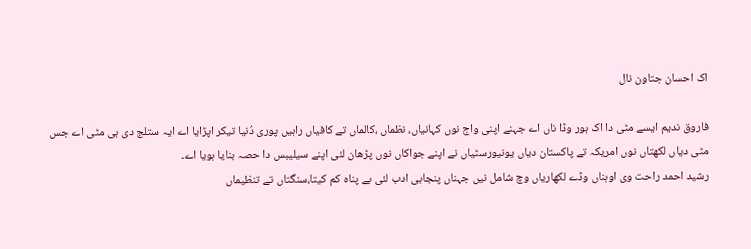اک احسان جتاون نال

فاروق ندیم ایسے مٹی دا اک ہور وڈا ناں اے جہنے اپنی واج نوں کہانیاں، نظماں ،کالماں تے کافیاں راہیں پوری دُنیا تیکر اپڑایا اے ایہ ستلج دی ہی مٹی اے جس مٹی دیاں لکھتاں نوں امریکہ تے پاکستان دیاں یونیورسٹیاں نے اپنے جواکاں نوں پڑھان لئی اپنے سیلیبس دا حصہ بنایا ہویا اے۔
رشید احمد راحت وی اوہناں وڈے لکھاریاں وچ شامل نیں جہناں پنجابی ادب لئی بے پناہ کم کیتا،سنگتاں تے تنظیماں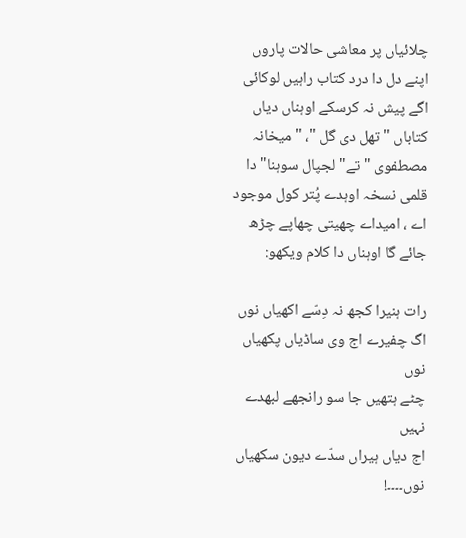چلائیاں پر معاشی حالات پاروں اپنے دل دا درد کتاب راہیں لوکائی اگے پیش نہ کرسکے اوہناں دیاں کتاباں "تھل دی گل "، "میخانہ مصطفوی " تے" لجپال سوہنا" دا قلمی نسخہ اوہدے پُتر کول موجود اے ، امیداے چھیتی چھاپے چڑھ جائے گا اوہناں دا کلام ویکھو:

رات ہنیرا کجھ نہ دِسّے اکھیاں نوں
اگ چفیرے اج وی ساڈیاں پکھیاں نوں
چٹے ہتھیں جا سو رانجھے لبھدے نہیں
اج دیاں ہیراں سدّے دیون سکھیاں نوں۔۔۔۔!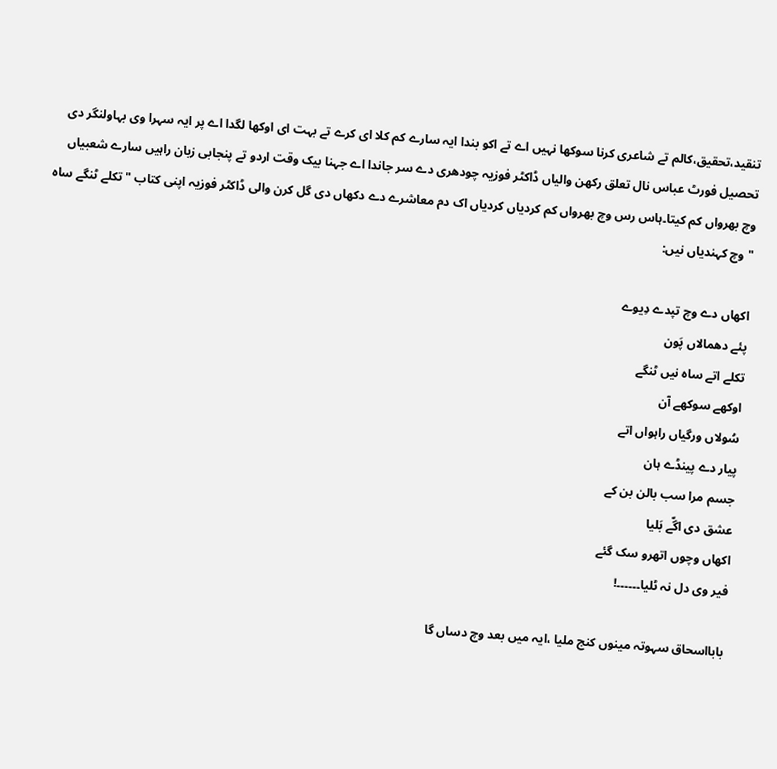تنقید،تحقیق،کالم تے شاعری کرنا سوکھا نہیں اے تے اکو بندا ایہ سارے کم کلا ای کرے تے بہت ای اوکھا لگدا اے پر ایہ سہرا وی بہاولنگر دی تحصیل فورٹ عباس نال تعلق رکھن والیاں ڈاکٹر فوزیہ چودھری دے سر جاندا اے جہنا بیک وقت اردو تے پنجابی زبان راہیں سارے شعبیاں وچ بھرواں کم کیتا۔ہاس رس وچ بھرواں کم کردیاں کردیاں اک دم معاشرے دے دکھاں دی گل کرن والی ڈاکٹر فوزیہ اپنی کتاب "تکلے ٹنگے ساہ " وچ کہندیاں نیں:

اکھاں دے وچ تپدے دِیوے
پئے دھمالاں پَون
تکلے اتے ساہ نیں ٹنگے
اوکھے سوکھے آن
سُولاں ورگیاں راہواں اتے
پیار دے پینڈے ہان
جسم مرا سب بالن بن کے
عشق دی اگّے بَلیا
اکھاں وچوں اتھرو سک گئے
فیر وی دل نہ ٹلیا۔۔۔۔۔۔!

بابااسحاق سہوتہ مینوں کنج ملیا ،ایہ میں بعد وچ دساں گا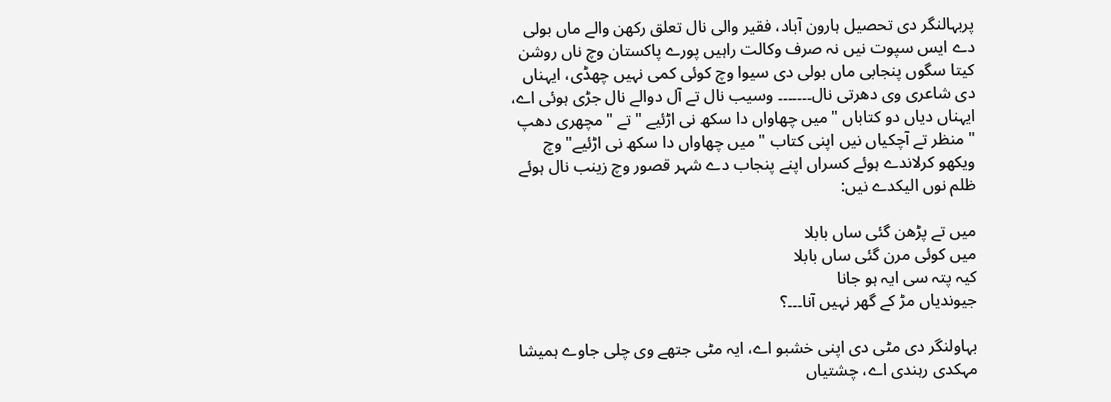پربہالنگر دی تحصیل ہارون آباد، فقیر والی نال تعلق رکھن والے ماں بولی دے ایس سپوت نیں نہ صرف وکالت راہیں پورے پاکستان وچ ناں روشن کیتا سگوں پنجابی ماں بولی دی سیوا وچ کوئی کمی نہیں چھڈی، ایہناں دی شاعری وی دھرتی نال۔۔۔۔۔۔۔ وسیب نال تے آل دوالے نال جڑی ہوئی اے، ایہناں دیاں دو کتاباں "میں چھاواں دا سکھ نی اڑئیے " تے "مچھری دھپ " منظر تے آچکیاں نیں اپنی کتاب " میں چھاواں دا سکھ نی اڑئیے" وچ ویکھو کرلاندے ہوئے کسراں اپنے پنجاب دے شہر قصور وچ زینب نال ہوئے ظلم نوں الیکدے نیں:

میں تے پڑھن گئی ساں بابلا
میں کوئی مرن گئی ساں بابلا
کیہ پتہ سی ایہ ہو جانا
جیوندیاں مڑ کے گھر نہیں آنا۔۔۔؟

بہاولنگر دی مٹی دی اپنی خشبو اے، ایہ مٹی جتھے وی چلی جاوے ہمیشا مہکدی رہندی اے، چشتیاں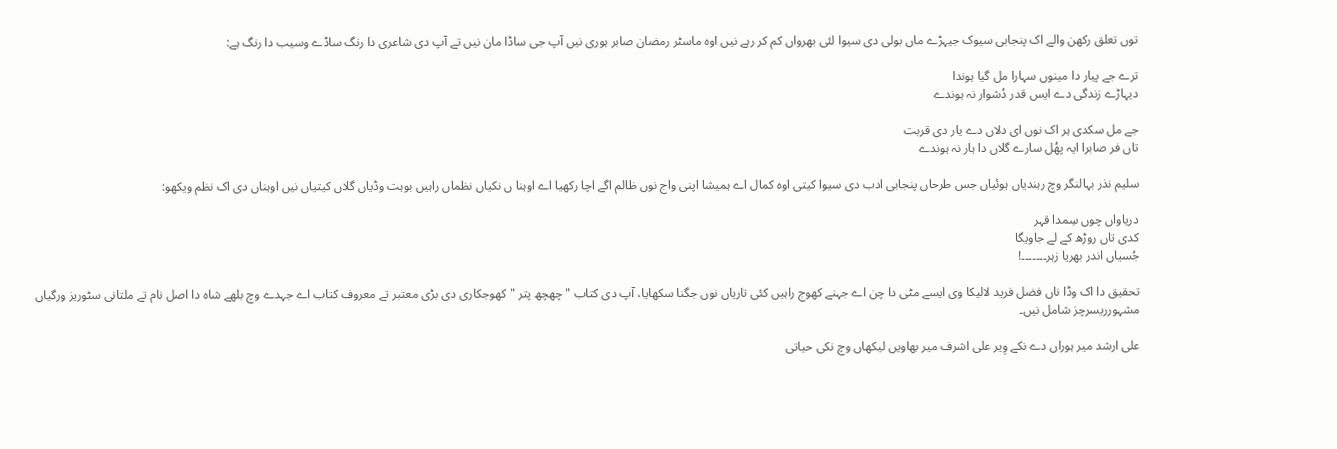توں تعلق رکھن والے اک پنجابی سیوک جیہڑے ماں بولی دی سیوا لئی بھرواں کم کر رہے نیں اوہ ماسٹر رمضان صابر ہوری نیں آپ جی ساڈا مان نیں تے آپ دی شاعری دا رنگ ساڈے وسیب دا رنگ ہے:

ترے جے پیار دا مینوں سہارا مل گیا ہوندا
دیہاڑے زندگی دے ایس قدر دُشوار نہ ہوندے

جے مل سکدی ہر اک نوں ای دلاں دے یار دی قربت
تاں فر صابرا ایہ پھُل سارے گلاں دا ہار نہ ہوندے

سلیم نذر بہالنگر وچ رہندیاں ہوئیاں جس طرحاں پنجابی ادب دی سیوا کیتی اوہ کمال اے ہمیشا اپنی واج نوں ظالم اگے اچا رکھیا اے اوہنا ں نکیاں نظماں راہیں بوہت وڈیاں گلاں کیتیاں نیں اوہناں دی اک نظم ویکھو:

دریاواں چوں سِمدا قہر
کدی تاں روڑھ کے لے جاویگا
جُسیاں اندر بھریا زہر۔۔۔۔۔۔۔!

تحقیق دا اک وڈا ناں فضل فرید لالیکا وی ایسے مٹی دا چن اے جہنے کھوج راہیں کئی تاریاں نوں جگنا سکھایا، آپ دی کتاب " چھچھ پتر "کھوجکاری دی بڑی معتبر تے معروف کتاب اے جہدے وچ بلھے شاہ دا اصل نام تے ملتانی سٹوریز ورگیاں مشہورریسرچز شامل نیں۔

علی ارشد میر ہوراں دے نکے وِیر علی اشرف میر بھاویں لیکھاں وچ نکی حیاتی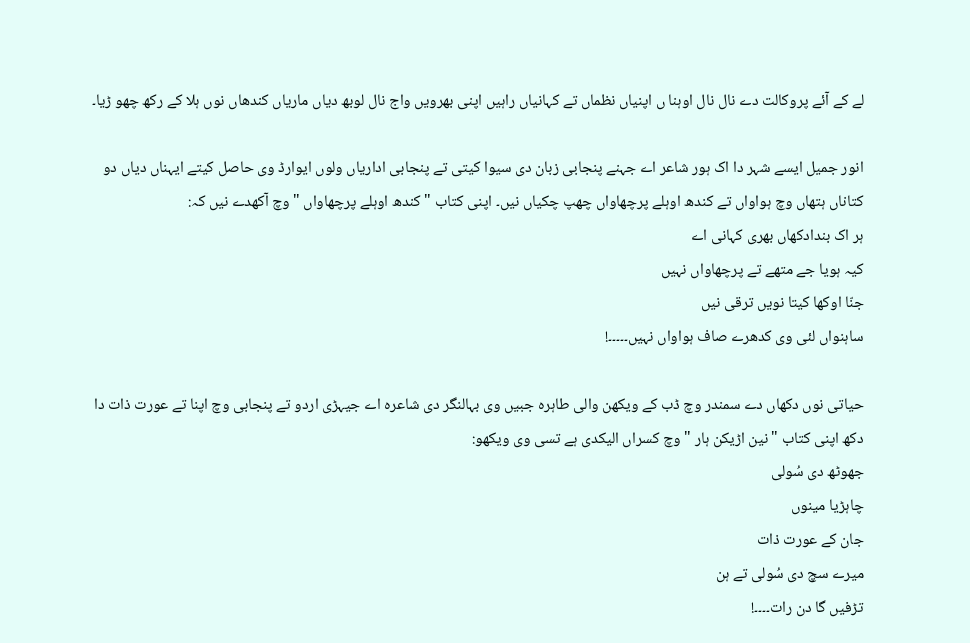لے کے آئے پروکالت دے نال نال اوہنا ں اپنیاں نظماں تے کہانیاں راہیں اپنی بھرویں واج نال لوبھ دیاں ماریاں کندھاں نوں ہلا کے رکھ چھو ڑیا۔

انور جمیل ایسے شہر دا اک ہور شاعر اے جہنے پنجابی زبان دی سیوا کیتی تے پنجابی اداریاں ولوں ایوارڈ وی حاصل کیتے ایہناں دیاں دو کتاناں ہتھاں وچ ہواواں تے کندھ اوہلے پرچھاواں چھپ چکیاں نیں۔ اپنی کتاب " کندھ اوہلے پرچھاواں "وچ آکھدے نیں کہ:
ہر اک بندادکھاں بھری کہانی اے
کیہ ہویا جے متھے تے پرچھاواں نہیں
جنّا اوکھا کیتا نویں ترقی نیں
ساہنواں لئی وی کدھرے صاف ہواواں نہیں۔۔۔۔۔!

حیاتی نوں دکھاں دے سمندر وچ ڈب کے ویکھن والی طاہرہ جبیں وی بہالنگر دی شاعرہ اے جیہڑی اردو تے پنجابی وچ اپنا تے عورت ذات دا دکھ اپنی کتاب "نین اڑیکن ہار " وچ کسراں الیکدی ہے تسی وی ویکھو:
جھوٹھ دی سُولی
چاہڑیا مینوں
جان کے عورت ذات
میرے سچ دی سُولی تے ہن
تڑفیں گا دن رات۔۔۔۔!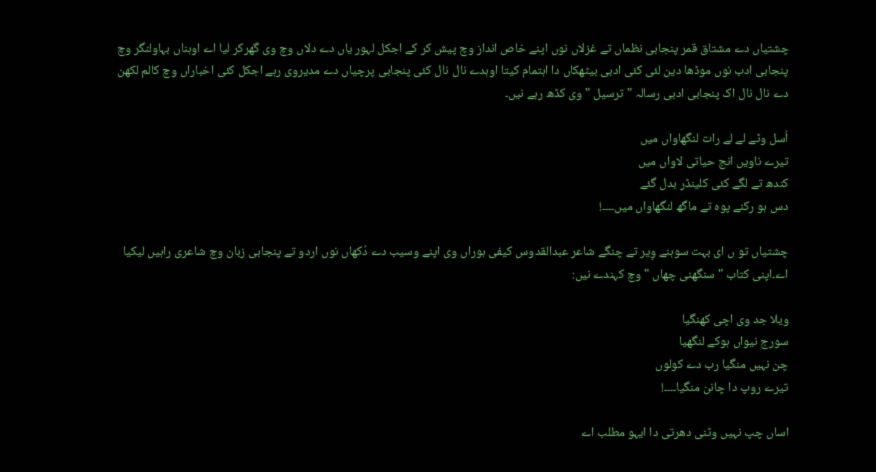چشتیاں دے مشتاق قمر پنجابی نظماں تے غزلاں نوں اپنے خاص انداز وچ پیش کر کے اجکل لہور یاں دے دلاں وچ وی گھرکر لیا اے اوہناں بہاولنگر وچ پنجابی ادب نوں موڈھا دین لئی کئی ادبی بیٹھکاں دا اہتمام کیتا اوہدے نال نال کئی پنجابی پرچیاں دے مدیروی رہے اجکل کئی اخباراں وچ کالم لکھن دے نال نال اک پنجابی ادبی رسالہ " ترسیل " وی کڈھ رہے نیں۔

اُسل وٹے لے لے رات لنگھاواں میں
تیرے ناویں انج حیاتی لاواں میں
کندھ تے لگے کئی کلینڈر بدل گئے
دس ہو رکنے پوہ تے ماگھ لنگھاواں میں۔۔۔۔!

چشتیاں تو ں ای بہت سوہنے وِیر تے چنگے شاعر عبدالقدوس کیفی ہوراں وی اپنے وسیب دے دُکھاں نوں اردو تے پنجابی زبان وچ شاعری راہیں لیکیا اے۔اپنی کتاب " سنگھنی چھاں " وچ کہندے نیں:

ویلا جد وی اچی کھنگیا
سورج نیواں ہوکے لنگھیا
چن نہیں منگیا رب دے کولوں
تیرے روپ دا چانن منگیا۔۔۔۔!

اساں چپ نہیں وٹنی دھرتی دا ایہو مطلب اے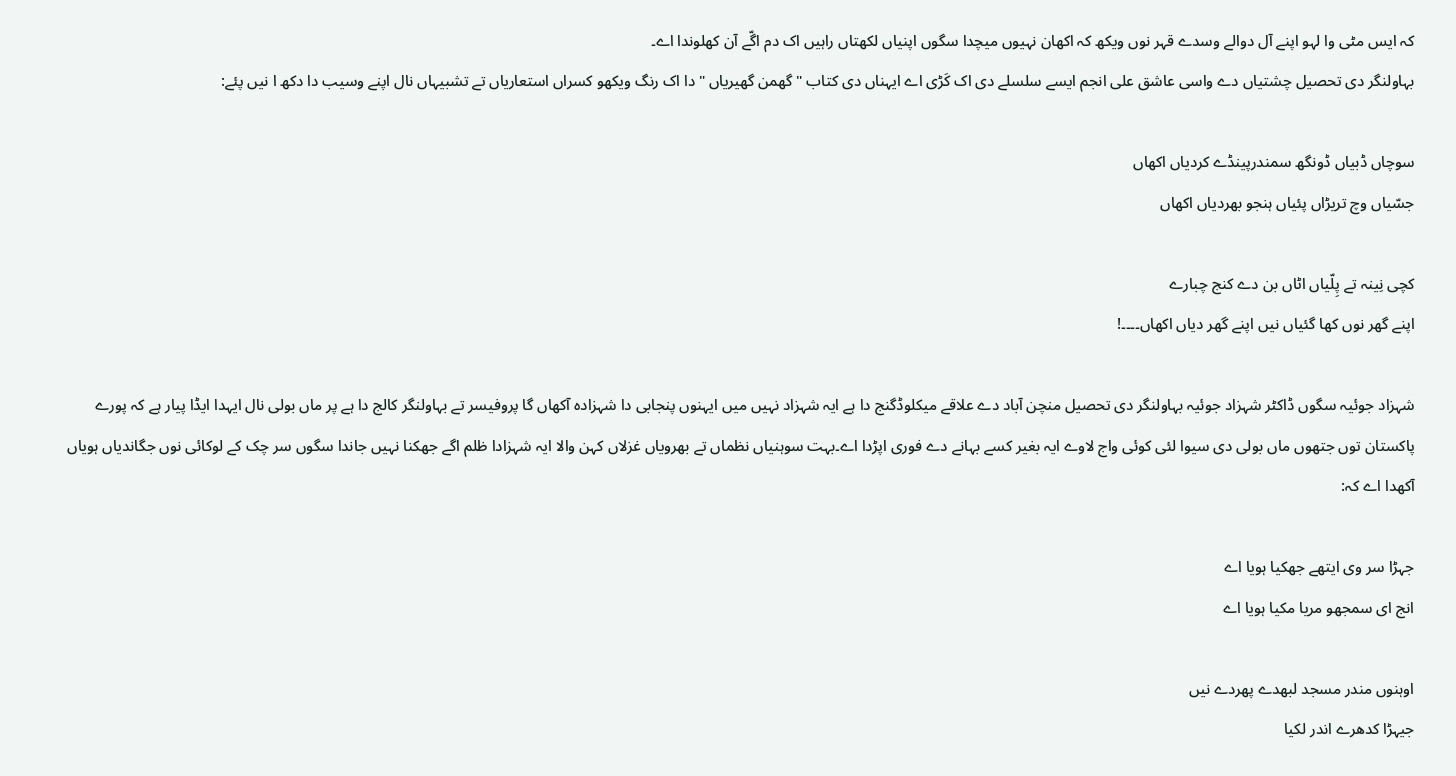کہ ایس مٹی وا لہو اپنے آل دوالے وسدے قہر نوں ویکھ کہ اکھان نہیوں میچدا سگوں اپنیاں لکھتاں راہیں اک دم اگّے آن کھلوندا اے۔
بہاولنگر دی تحصیل چشتیاں دے واسی عاشق علی انجم ایسے سلسلے دی اک کَڑی اے ایہناں دی کتاب " گھمن گھیریاں " دا اک رنگ ویکھو کسراں استعاریاں تے تشبیہاں نال اپنے وسیب دا دکھ ا نیں پئے:

سوچاں ڈبیاں ڈونگھ سمندرپینڈے کردیاں اکھاں
جسّیاں وچ تریڑاں پئیاں ہنجو بھردیاں اکھاں

کچی نِینہ تے پِلّیاں اٹاں بن دے کنج چبارے
اپنے گھر نوں کھا گئیاں نیں اپنے گھر دیاں اکھاں۔۔۔۔!

شہزاد جوئیہ سگوں ڈاکٹر شہزاد جوئیہ بہاولنگر دی تحصیل منچن آباد دے علاقے میکلوڈگنج دا ہے ایہ شہزاد نہیں میں ایہنوں پنجابی دا شہزادہ آکھاں گا پروفیسر تے بہاولنگر کالج دا ہے پر ماں بولی نال ایہدا ایڈا پیار ہے کہ پورے پاکستان توں جتھوں ماں بولی دی سیوا لئی کوئی واج لاوے ایہ بغیر کسے بہانے دے فوری اپڑدا اے۔بہت سوہنیاں نظماں تے بھرویاں غزلاں کہن والا ایہ شہزادا ظلم اگے جھکنا نہیں جاندا سگوں سر چک کے لوکائی نوں جگاندیاں ہویاں آکھدا اے کہ:

جہڑا سر وی ایتھے جھکیا ہویا اے
انج ای سمجھو مریا مکیا ہویا اے

اوہنوں مندر مسجد لبھدے پھردے نیں
جیہڑا کدھرے اندر لکیا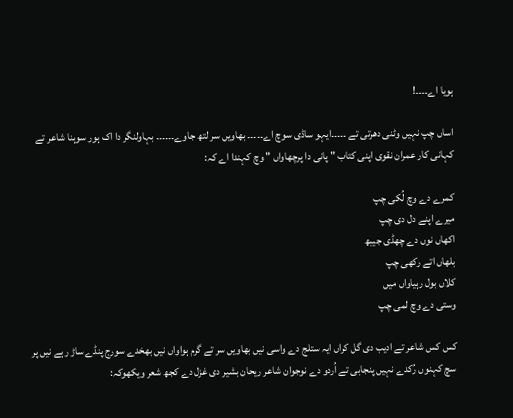ہویا اے۔۔۔۔!

اساں چپ نہیں وٹنی دھرتی تے ۔۔۔۔۔ایہو ساڈی سوچ اے۔۔۔۔۔ بھاویں سر لتھ جاوے۔۔۔۔۔۔ بہاولنگر دا اک ہور سوہنا شاعر تے کہانی کار عمران نقوی اپنی کتاب " پانی دا پرچھاواں " وچ کہندا اے کہ:

کمرے دے وچ لُکی چپ
میرے اپنے دل دی چپ
اکھاں نوں دے چھڈی جیبھ
بلھاں اتے رکھی چپ
کلاں بول رہیاواں میں
وستی دے وچ لمی چپ

کس کس شاعر تے ادیب دی گل کراں ایہ ستلج دے واسی نیں بھاویں سر تے گرم ہواواں نیں بھخدے سورج پنڈے ساڑ رہے نیں پر سچ کہنوں رُکدے نہیں پنجابی تے اُردو دے نوجوان شاعر ریحان بشیر دی غزل دے کجھ شعر ویکھوکہ: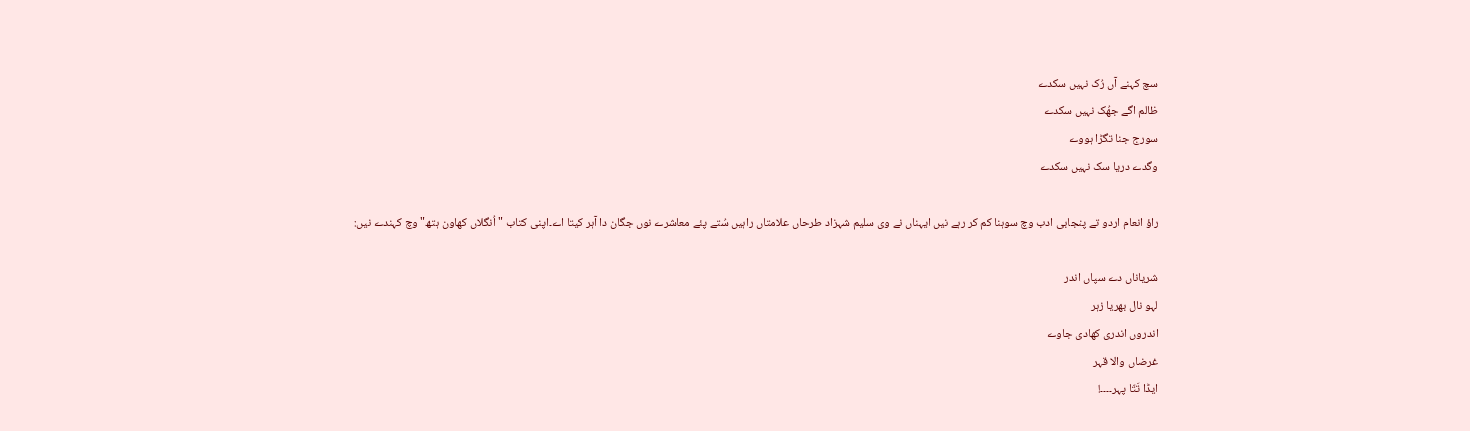سچ کہنے آں رُک نہیں سکدے
ظالم اگے جھُک نہیں سکدے
سورج جنا تگڑا ہووے
وگدے دریا سک نہیں سکدے

راؤ انعام اردو تے پنجابی ادب وچ سوہنا کم کر رہے نیں ایہناں نے وی سلیم شہزاد طرحاں علامتاں راہیں سُتے پئے معاشرے نوں جگان دا آہر کیتا اے۔اپنی کتاب " اُنگلاں کھاون ہتھ" وچ کہندے نیں:

شریاناں دے سپاں اندر
لہو نال بھریا زہر
اندروں اندری کھادی جاوے
غرضاں والا قہر
ایڈا تَتّا پہر۔۔۔۔!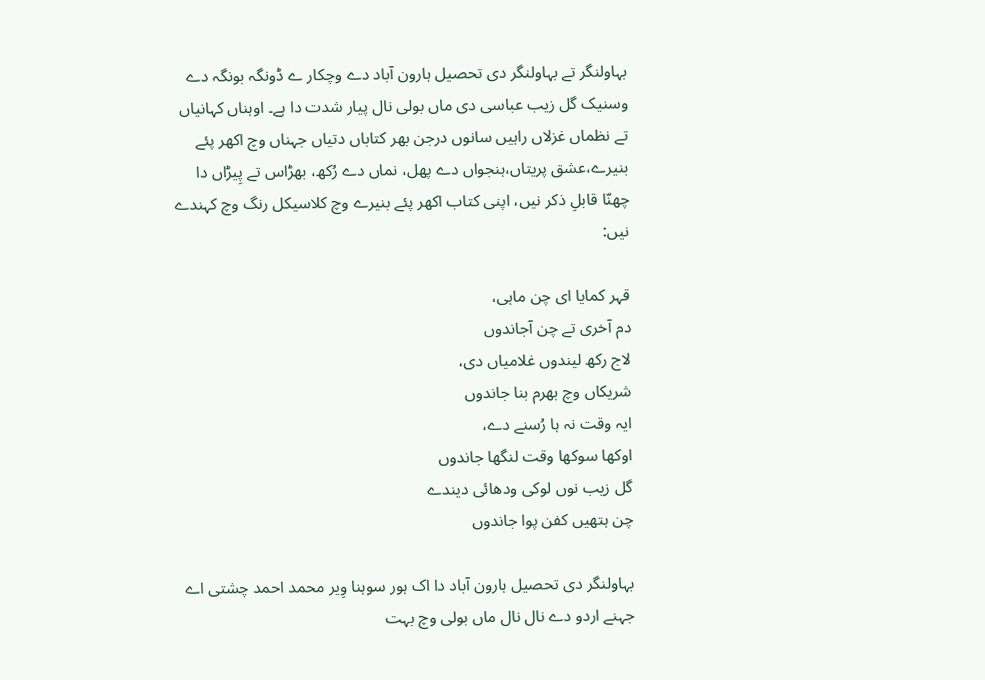بہاولنگر تے بہاولنگر دی تحصیل ہارون آباد دے وچکار ے ڈونگہ بونگہ دے وسنیک گل زیب عباسی دی ماں بولی نال پیار شدت دا ہے۔ اوہناں کہانیاں تے نظماں غزلاں راہیں سانوں درجن بھر کتاباں دتیاں جہناں وچ اکھر پئے بنیرے،عشق پریتاں،ہنجواں دے پھل، نماں دے رُکھ، بھڑاس تے پِیڑاں دا چھنّا قابلِ ذکر نیں، اپنی کتاب اکھر پئے بنیرے وچ کلاسیکل رنگ وچ کہندے نیں:

قہر کمایا ای چن ماہی،
دم آخری تے چن آجاندوں
لاج رکھ لیندوں غلامیاں دی،
شریکاں وچ بھرم بنا جاندوں
ایہ وقت نہ ہا رُسنے دے،
اوکھا سوکھا وقت لنگھا جاندوں
گل زیب نوں لوکی ودھائی دیندے
چن ہتھیں کفن پوا جاندوں

بہاولنگر دی تحصیل ہارون آباد دا اک ہور سوہنا وِیر محمد احمد چشتی اے جہنے اردو دے نال نال ماں بولی وچ بہت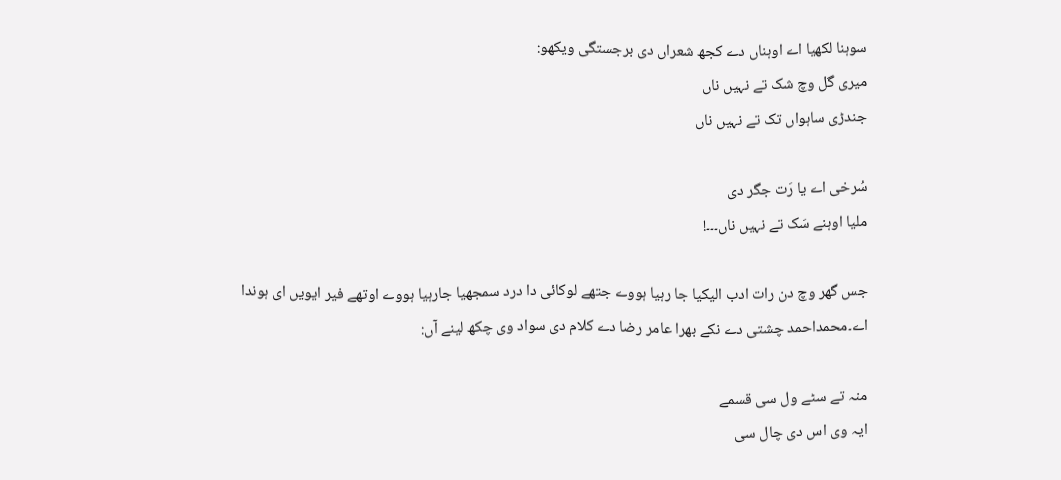سوہنا لکھیا اے اوہناں دے کجھ شعراں دی برجستگی ویکھو:
میری گل وچ شک تے نہیں ناں
جندڑی ساہواں تک تے نہیں ناں

سُرخی اے یا رَت جگر دی
ملیا اوہنے سَک تے نہیں ناں۔۔۔!

جس گھر وچ دن رات ادب الیکیا جا رہیا ہووے جتھے لوکائی دا درد سمجھیا جارہیا ہووے اوتھے فیر ایویں ای ہوندا اے۔محمداحمد چشتی دے نکے بھرا عامر رضا دے کلام دی سواد وی چکھ لینے آں:

منہ تے سٹے ول سی قسمے
ایہ وی اس دی چال سی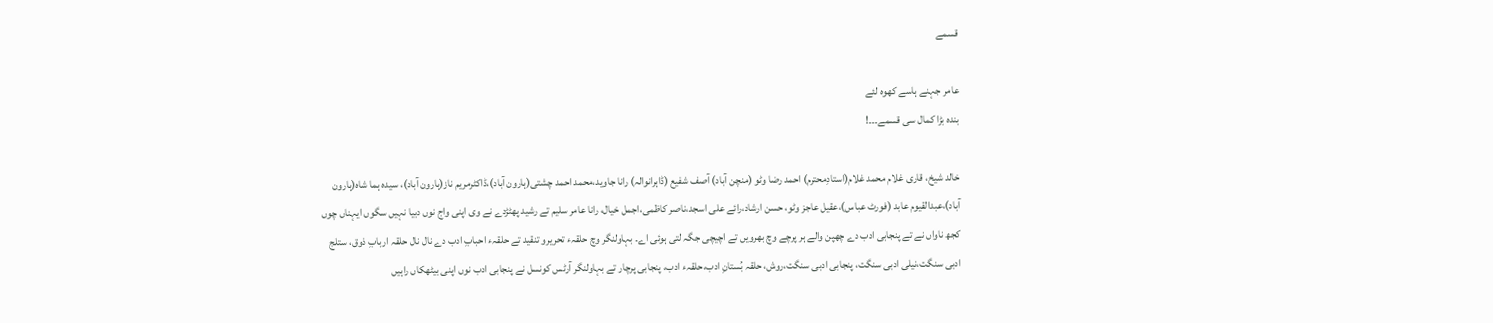قسمے

عامر جہنے ہاسے کھوہ لئے
بندہ بڑا کمال سی قسمے۔۔۔!

خالد شیخ، قاری غلام محمد غلام(استادِمحترم) احمد رضا وٹو (منچن آباد) آصف شفیع (ڈاہرانوالہ) رانا جاوید،محمد احمد چشتی(ہارون آباد)،ڈاکٹرمریم ناز(ہارون آباد)، سیدہ ہما شاہ(ہارون آباد)،عبدالقیوم عابد (فورٹ عباس)،عقیل عاجز وٹو، حسن ارشاد،رائے علی اسجد،ناصر کاظمی،اجمل خیال، رانا عامر سلیم تے رشید پھٹڑدے نے وی اپنی واج نوں دبیا نہیں سگوں ایہناں چوں کجھ ناواں نے تے پنجابی ادب دے چھپن والے ہر پرچے وچ بھرویں تے اچیچی جگہ لتی ہوئی اے۔ بہاولنگر وچ حلقہء تحریرو تنقید تے حلقہء احبابِ ادب دے نال نال حلقہ اربابِ ذوق، ستلج ادبی سنگت،نیلی ادبی سنگت، پنجابی ادبی سنگت،روش، حلقہ بُستانِ ادب،حلقہء ادب، پنجابی پرچار تے بہاولنگر آرٹس کونسل نے پنجابی ادب نوں اپنی بیٹھکاں راہیں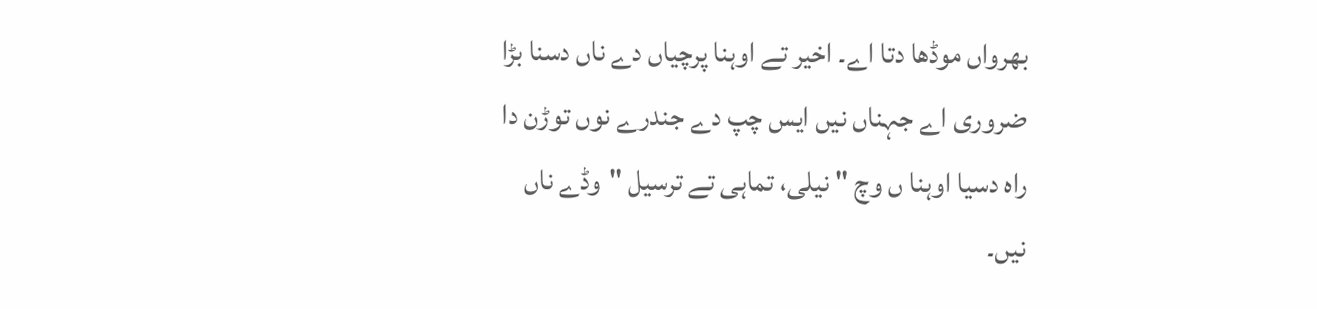بھرواں موڈھا دتا اے۔ اخیر تے اوہنا پرچیاں دے ناں دسنا بڑا ضروری اے جہناں نیں ایس چپ دے جندرے نوں توڑن دا راہ دسیا اوہنا ں وچ " نیلی، تماہی تے ترسیل "وڈے ناں نیں۔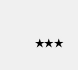٭٭٭